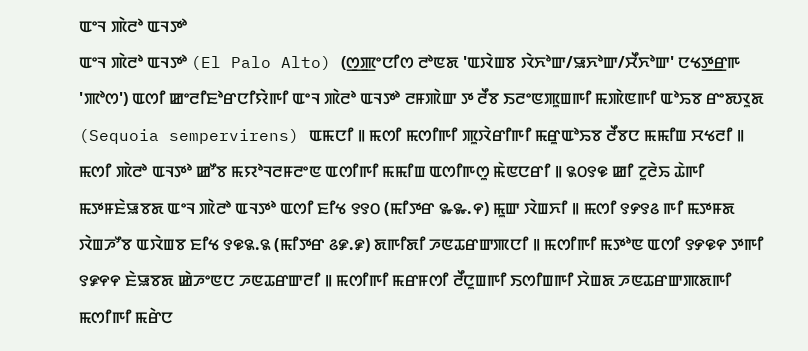ꯑꯦꯜ ꯄꯥꯂꯣ ꯑꯜꯇꯣ
ꯑꯦꯜ ꯄꯥꯂꯣ ꯑꯜꯇꯣ (El Palo Alto) (ꯁ꯭ꯄꯦꯅꯤꯁ ꯂꯣꯟꯗ 'ꯑꯋꯥꯡꯕ ꯋꯥꯈꯣꯛ/ꯎꯈꯣꯛ/ꯆꯩꯈꯣꯛ' ꯅꯠꯇ꯭ꯔꯒ 'ꯄꯣꯁ') ꯑꯁꯤ ꯀꯦꯂꯤꯐꯣꯔꯅꯤꯌꯥꯒꯤ ꯑꯦꯜ ꯄꯥꯂꯣ ꯑꯜꯇꯣ ꯂꯝꯄꯥꯛ ꯇ ꯂꯩꯕ ꯏꯂꯦꯟꯄꯨꯡꯒꯤ ꯃꯄꯥꯟꯒꯤ ꯑꯣꯢꯕ ꯔꯦꯗꯋꯨꯗ (Sequoia sempervirens) ꯑꯃꯅꯤ ꯫ ꯃꯁꯤ ꯃꯁꯤꯒꯤ ꯄꯨꯋꯥꯔꯤꯒꯤ ꯃꯔꯨꯑꯣꯢꯕ ꯂꯩꯕꯅ ꯃꯃꯤꯡ ꯆꯠꯂꯤ ꯫ ꯃꯁꯤ ꯄꯥꯂꯣ ꯑꯜꯇꯣ ꯀꯧꯕ ꯃꯌꯣꯜꯂꯝꯂꯦꯟ ꯑꯁꯤꯒꯤ ꯃꯃꯤꯡ ꯑꯁꯤꯒꯁꯨ ꯃꯥꯟꯅꯔꯤ ꯫ ꯲꯰꯱꯶ ꯀꯤ ꯖꯨꯂꯥꯢ ꯊꯥꯒꯤ ꯃꯇꯝꯐꯥꯎꯕꯗ ꯑꯦꯜ ꯄꯥꯂꯣ ꯑꯜꯇꯣ ꯑꯁꯤ ꯐꯤꯠ ꯱꯱꯰ (ꯃꯤꯇꯔ ꯳꯳.꯵) ꯃꯨꯛ ꯋꯥꯡꯈꯤ ꯫ ꯃꯁꯤ ꯱꯸꯱꯴ ꯒꯤ ꯃꯇꯝꯗ ꯋꯥꯡꯍꯧꯕ ꯑꯋꯥꯡꯕ ꯐꯤꯠ ꯱꯶꯲.꯲ (ꯃꯤꯇꯔ ꯴꯹.꯹) ꯗꯒꯤꯗꯤ ꯍꯟꯊꯔꯛꯄꯅꯤ ꯫ ꯃꯁꯤꯒꯤ ꯃꯇꯣꯟ ꯑꯁꯤ ꯱꯸꯶꯵ ꯇꯒꯤ ꯱꯹꯵꯵ ꯐꯥꯎꯕꯗ ꯀꯥꯍꯦꯟꯅ ꯍꯟꯊꯔꯛꯂꯤ ꯫ ꯃꯁꯤꯒꯤ ꯃꯔꯝꯁꯤ ꯂꯩꯅꯨꯡꯒꯤ ꯏꯁꯤꯡꯒꯤ ꯆꯥꯡꯗ ꯍꯟꯊꯔꯛꯄꯗꯒꯤ ꯃꯁꯤꯒꯤ ꯃꯔꯥꯅ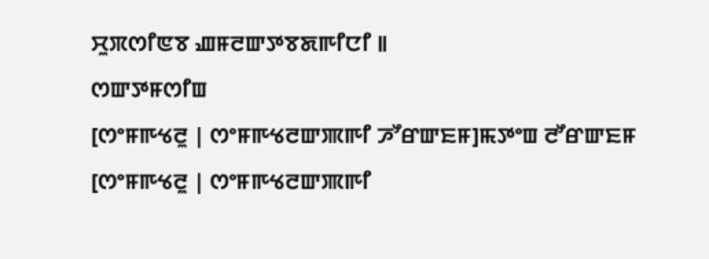ꯆꯨꯞꯁꯤꯟꯕ ꯉꯝꯂꯛꯇꯕꯗꯒꯤꯅꯤ ꯫
ꯁꯛꯇꯝꯁꯤꯡ
[ꯁꯦꯝꯒꯠꯂꯨ | ꯁꯦꯝꯒꯠꯂꯛꯄꯒꯤ ꯍꯧꯔꯛꯐꯝ]ꯃꯇꯦꯡ ꯂꯧꯔꯛꯐꯝ
[ꯁꯦꯝꯒꯠꯂꯨ | ꯁꯦꯝꯒꯠꯂꯛꯄꯒꯤ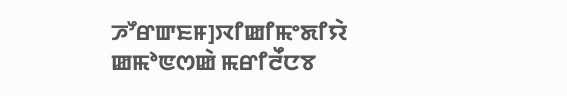ꯍꯧꯔꯛꯐꯝ]ꯋꯤꯀꯤꯃꯦꯗꯤꯌꯥ ꯀꯃꯣꯟꯁꯀꯥ ꯃꯔꯤꯂꯩꯅꯕ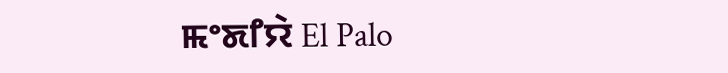ꯃꯦꯗꯤꯌꯥ El Palo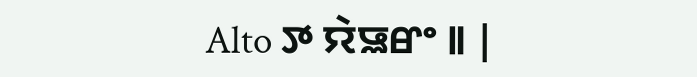Alto ꯇ ꯌꯥꯎꯔꯦ ꯫ |